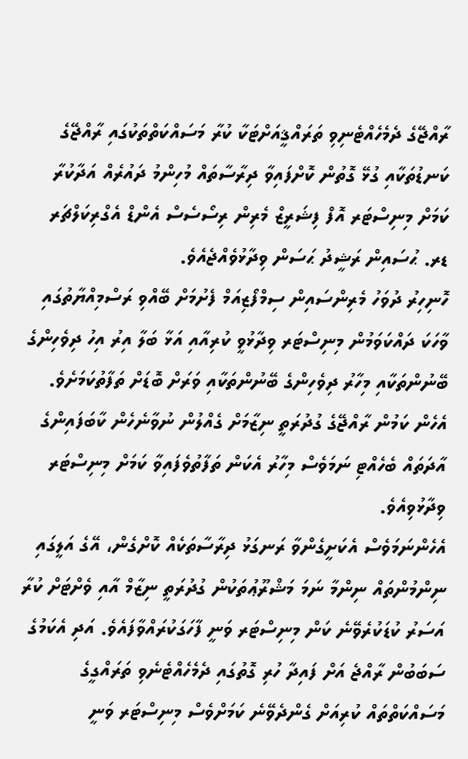ރާއްޖޭގެ ދެމެހެއްޓެނިވި ތަރައްޤީއަށްޓަކާ ކުރާ މަސައްކަތްތަކުގައި ރާއްޖޭގެ ކަނޑުތަކާއި ގުޅޭ ގޮތުން ކޮށްފައިވާ ދިރާސާތައް މުހިންމު ދައުރެއް އަދާކުރާ ކަމަށް މިނިސްޓަރ އޮފް ފިޝަރީޒް މެރިން ރިސޯސެސް އެންޑް އެގްރިކަލްޗަރ ޑރ. ޙުސައިން ރަޝީދު ޙަސަން ވިދާޅުވެއްޖެއެވެ.
ހޮނިހިރު ދުވަހު މެރިންސައިން ސިމްފޯޒިއަމް ފެށުމަށް ބޭއްވި ރަސްމިއްޔާތުގައި ވާހަކަ ދައްކަވަމުން މިނިސްޓަރ ވިދާޅުވީ ކުރިއާއި އަޅާ ބަލާ އިރު އިހު ދިވެހިންގެ ބޭނުންތަކާއި މިހާރު ދިވެހިންގެ ބޭނުންތަކާއި ވަރަށް ބޮޑަށް ތަފާތުކަމަށެވެ. އެހެން ކަމުން ރާއްޖޭގެ ގުދުރަތީ ނިޒާމަށް ގެއްލުން ނުވާނެހެން ކާބަފައިންގެ އާދަތައް ބެހެއްޓި ނަމަވެސް މިހާރު އެކަން ތަފާތުވެފައިވާ ކަމަށް މިނިސްޓަރ ވިދާޅުވިއެވެ.
އެހެންނަމަވެސް އެކަށީގެންވާ ރަނގަޅު ދިރާސާތަކެއް ކޮށްގެން، އޭގެ އަލީގައި ނިންމުންތައް ނިންމާ ނަމަ މަޝްރޫޢުތަކުން ގުދުރަތީ ނިޒާމް އާއި ވެށްޓަށް ކުރާ އަސަރު ކުޑަކުރެވޭނެ ކަން މިނިސްޓަރ ވަނީ ފާހަގަކުރައްވާފައެވެ. އަދި އެކަމުގެ ސަބަބުން ރާއްޖެ އަށް ފައިދާ ހުރި ގޮތުގައި ދެމެހެއްޓެނެވި ތަރައްގީގެ މަސައްކަތްތައް ކުރިއަށް ގެންދެވޭނެ ކަމަށްވެސް މިނިސްޓަރ ވަނީ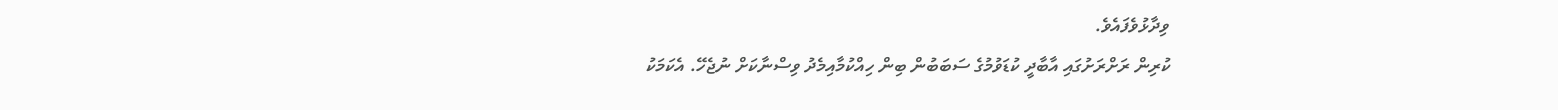ވިދާޅުވެފައެވެ.
ކުރިން ރަށްރަށުގައި އާބާދީ ކުޑަވުމުގެ ސަބަބުން ބިން ހިއްކުމާއިމެދު ވިސްނާކަށް ނުޖެހޭ. އެކަމަކު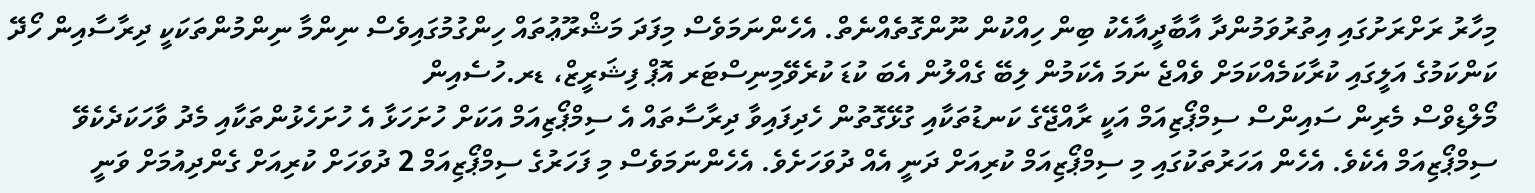މިހާރު ރަށްރަށުގައި އިތުރުވަމުންދާ އާބާދީއާއެކު ބިން ހިއްކުން ނޫންގޮތެއްނެތް. އެހެންނަމަވެސް މިފަދަ މަޝްރޫޢުތައް ހިންގުމުގައިވެސް ނިންމާ ނިންމުންތަކަކީ ދިރާސާއިން ހޯދޭ ކަންކަމުގެ އަލީގައި ކުރާކަމެއްކަމަށް ވެއްޖެ ނަމަ އެކަމުން ލިބޭ ގެއްލުން އެބަ ކުޑަ ކުރެވޭމިނިސްޓަރ އޮޕް ފިޝަރީޒް، ޑރ.ހުސެއިން
މޯލްޑިވްސް މެރިން ސައިންސް ސިމްޕޯޒިއަމް އަކީ ރާއްޖޭގެ ކަނޑުތަކާއި ގުޅޭގޮތުން ހެދިފައިވާ ދިރާސާތައް އެ ސިމްޕޯޒިއަމް އަކަށް ހުށަހަޅާ އެ ހުށަހެޅުންތަކާއި މެދު ވާހަކަދެކެވޭ ސިމްޕޯޒިއަމް އެކެވެ. އެހެން އަހަރުތަކުގައި މި ސިމްޕޯޒިއަމް ކުރިއަށް ދަނީ އެއް ދުވަހަށެވެ. އެހެންނަމަވެސް މި ފަހަރުގެ ސިމްޕޯޒިއަމް 2 ދުވަހަށް ކުރިއަށް ގެންދިއުމަށް ވަނީ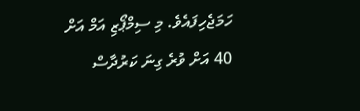ހަމަޖެހިފައެވެ. މި ސިމްޕޯޒި އަމް އަށް 40 އަށް ވުރެ ގިނަ ކަރުދާސް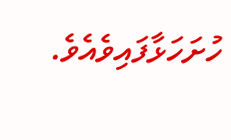ހުށަހަޅާފައިވެއެވެ.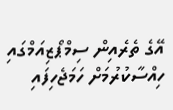އޭގެ ތެރެއިން ސިމްޕޯޒިއަމްގައި ހިއްސާކުރުމަށް ހަމަޖެހިފައި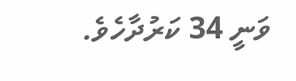ވަނީ 34 ކަރުދާހެވެ.